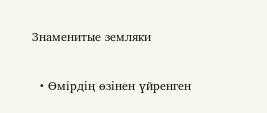Знаменитые земляки

  • Өмірдің өзінен үйренген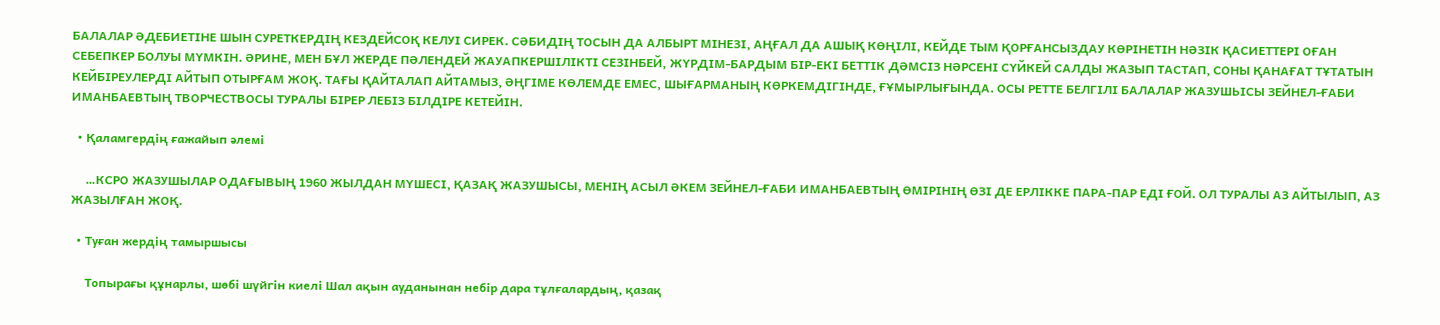БАЛАЛАР ӘДЕБИЕТІНЕ ШЫН СУРЕТКЕРДІҢ КЕЗДЕЙСОҚ КЕЛУІ СИРЕК. СӘБИДІҢ ТОСЫН ДА АЛБЫРТ МІНЕЗІ, АҢҒАЛ ДА АШЫҚ КӨҢІЛІ, КЕЙДЕ ТЫМ ҚОРҒАНСЫЗДАУ КӨРІНЕТІН НӘЗІК ҚАСИЕТТЕРІ ОҒАН СЕБЕПКЕР БОЛУЫ МҮМКІН. ӘРИНЕ, МЕН БҰЛ ЖЕРДЕ ПӘЛЕНДЕЙ ЖАУАПКЕРШІЛІКТІ СЕЗІНБЕЙ, ЖҮРДІМ-БАРДЫМ БІР-ЕКІ БЕТТІК ДӘМСІЗ НӘРСЕНІ СҮЙКЕЙ САЛДЫ ЖАЗЫП ТАСТАП, СОНЫ ҚАНАҒАТ ТҰТАТЫН КЕЙБІРЕУЛЕРДІ АЙТЫП ОТЫРҒАМ ЖОҚ. ТАҒЫ ҚАЙТАЛАП АЙТАМЫЗ, ӘҢГІМЕ КӨЛЕМДЕ ЕМЕС, ШЫҒАРМАНЫҢ КӨРКЕМДІГІНДЕ, ҒҰМЫРЛЫҒЫНДА. ОСЫ РЕТТЕ БЕЛГІЛІ БАЛАЛАР ЖАЗУШЬІСЫ ЗЕЙНЕЛ-ҒАБИ ИМАНБАЕВТЫҢ ТВОРЧЕСТВОСЫ ТУРАЛЫ БІРЕР ЛЕБІЗ БІЛДІРЕ КЕТЕЙІН.

  • Қаламгердің ғажайып әлемі

     …КСРО ЖАЗУШЫЛАР ОДАҒЫВЫҢ 1960 ЖЫЛДАН МҮШЕСІ, ҚАЗАҚ ЖАЗУШЫСЫ, МЕНІҢ АСЫЛ ӘКЕМ ЗЕЙНЕЛ-ҒАБИ ИМАНБАЕВТЫҢ ӨМІРІНІҢ ӨЗІ ДЕ ЕРЛІККЕ ПАРА-ПАР ЕДІ ҒОЙ. ОЛ ТУРАЛЫ АЗ АЙТЫЛЫП, АЗ ЖАЗЫЛҒАН ЖОҚ.

  • Туған жердің тамыршысы

     Топырағы құнарлы, шөбі шүйгін киелі Шал ақын ауданынан небір дара тұлғалардың, қазақ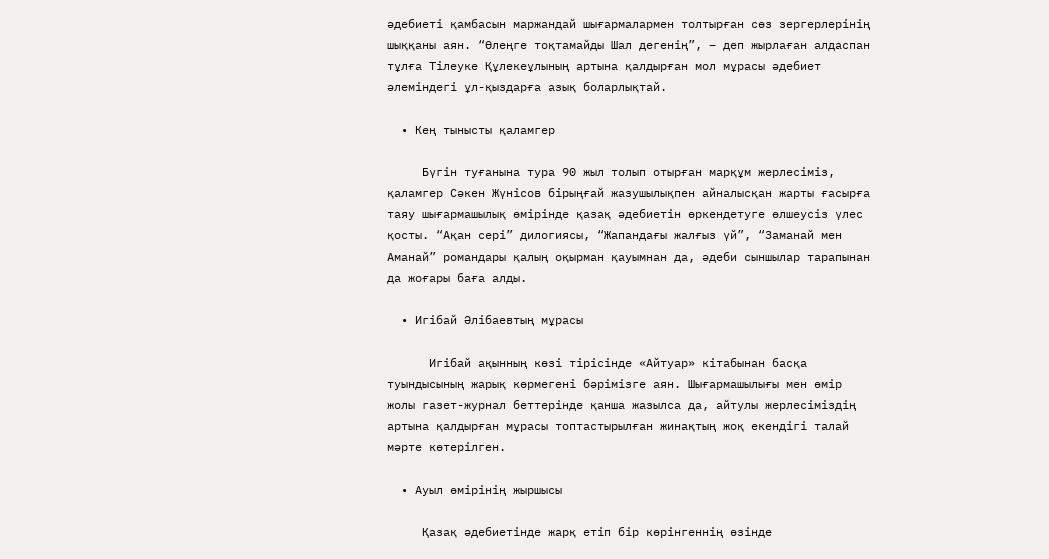әдебиеті қамбасын маржандай шығармалармен толтырған сөз зергерлерінің шыққаны аян. “Өлеңге тоқтамайды Шал дегенің”, – деп жырлаған алдаспан тұлға Тілеуке Құлекеұлының артына қалдырған мол мұрасы әдебиет әлеміндегі ұл-қыздарға азық боларлықтай.

  • Кең тынысты қаламгер

     Бүгін туғанына тура 90 жыл толып отырған марқұм жерлесіміз, қаламгер Сәкен Жүнісов бірыңғай жазушылықпен айналысқан жарты ғасырға таяу шығармашылық өмірінде қазақ әдебиетін өркендетуге өлшеусіз үлес қосты. “Ақан сері” дилогиясы, “Жапандағы жалғыз үй”, “Заманай мен Аманай” романдары қалың оқырман қауымнан да, әдеби сыншылар тарапынан да жоғары баға алды.

  • Игібай Әлібаевтың мұрасы

      Игібай ақынның көзі тірісінде «Айтуар» кітабынан басқа туындысының жарық көрмегені бәрімізге аян. Шығармашылығы мен өмір жолы газет-журнал беттерінде қанша жазылса да, айтулы жерлесіміздің артына қалдырған мұрасы топтастырылған жинақтың жоқ екендігі талай мәрте көтерілген.

  • Ауыл өмірінің жыршысы

     Қазақ әдебиетінде жарқ етіп бір көрінгеннің өзінде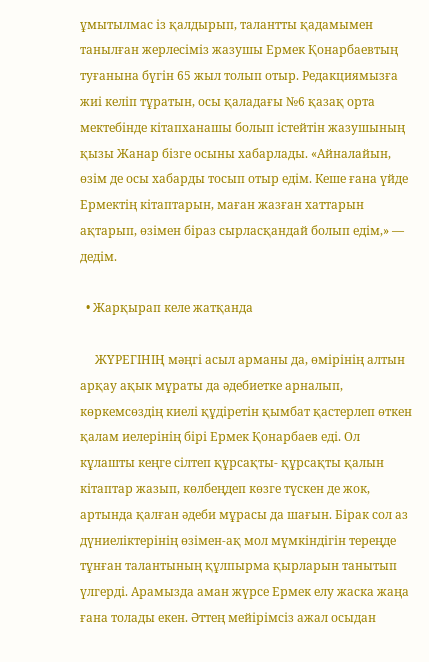ұмытылмас із қалдырып, талантты қадамымен танылған жерлесіміз жазушы Ермек Қонарбаевтың туғанына бүгін 65 жыл толып отыр. Редакциямызға жиі келіп тұратын, осы қаладағы №6 қазақ орта мектебінде кітапханашы болып істейтін жазушының қызы Жанар бізге осыны хабарлады. «Айналайын, өзім де осы хабарды тосып отыр едім. Кеше ғана үйде Ермектің кітаптарын, маған жазған хаттарын ақтарып, өзімен біраз сырласқандай болып едім,» — дедім.

  • Жарқырап келе жатқанда

     ЖҮРЕГІНІҢ мәңгі асыл арманы да, өмірінің алтын арқау ақык мұраты да әдебиетке арналып, көркемсөздің киелі құдіретін қымбат қастерлеп өткен қалам иелерінің бірі Ермек Қонарбаев еді. Ол кұлашты кеңге сілтеп құрсақты- құрсақты қалын кітаптар жазып, көлбеңдеп көзге түскен де жок, артында қалған әдеби мұрасы да шағын. Бірак сол аз дүниеліктерінің өзімен-ақ мол мүмкіндігін тереңде тұнған талантының құлпырма қырларын танытып үлгерді. Арамызда аман жүрсе Ермек елу жаска жаңа ғана толады екен. Әттең мейірімсіз ажал осыдан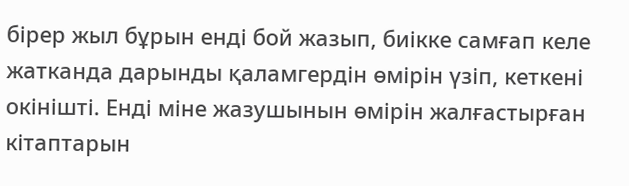бірер жыл бұрын енді бой жазып, биікке самғап келе жатканда дарынды қаламгердін өмірін үзіп, кеткені окінішті. Енді міне жазушынын өмірін жалғастырған кітаптарын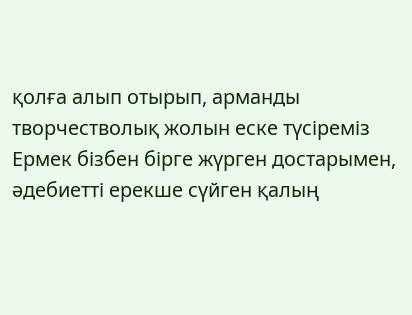қолға алып отырып, арманды творчестволық жолын еске түсіреміз Ермек бізбен бірге жүрген достарымен, әдебиетті ерекше сүйген қалың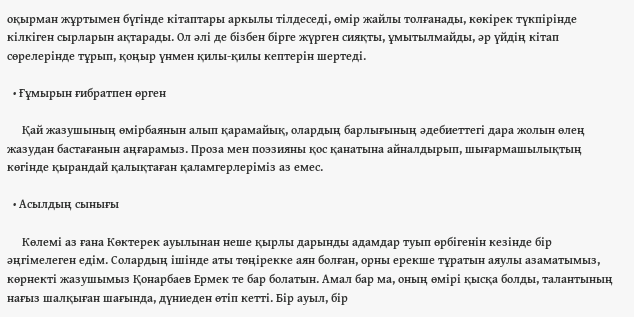оқырман жұртымен бүгінде кітаптары аркылы тілдеседі, өмір жайлы толғанады, көкірек түкпірінде кілкіген сырларын ақтарады. Ол әлі де бізбен бірге жүрген сияқты, ұмытылмайды, әр үйдің кітап сөрелерінде тұрып, қоңыр үнмен қилы-қилы кептерін шертеді.

  • Ғұмырын ғибратпен өрген

     Қай жазушының өмірбаянын алып қарамайық, олардың барлығының әдебиеттегі дара жолын өлең жазудан бастағанын аңғарамыз. Проза мен поэзияны қос қанатына айналдырып, шығармашылықтың көгінде қырандай қалықтаған қаламгерлеріміз аз емес.

  • Асылдың сынығы

     Көлемі аз ғана Көктерек ауылынан неше қырлы дарынды адамдар туып өрбігенін кезінде бір әңгімелеген едім. Солардың ішінде аты төңірекке аян болған, орны ерекше тұратын аяулы азаматымыз, көрнекті жазушымыз Қонарбаев Ермек те бар болатын. Амал бар ма, оның өмірі қысқа болды, талантының нағыз шалқыған шағында, дүниеден өтіп кетті. Бір ауыл, бір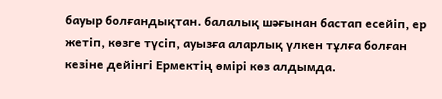бауыр болғандықтан. балалық шәғынан бастап есейіп, ер жетіп, көзге түсіп, ауызға аларлық үлкен тұлға болған кезіне дейінгі Ермектің өмірі көз алдымда.